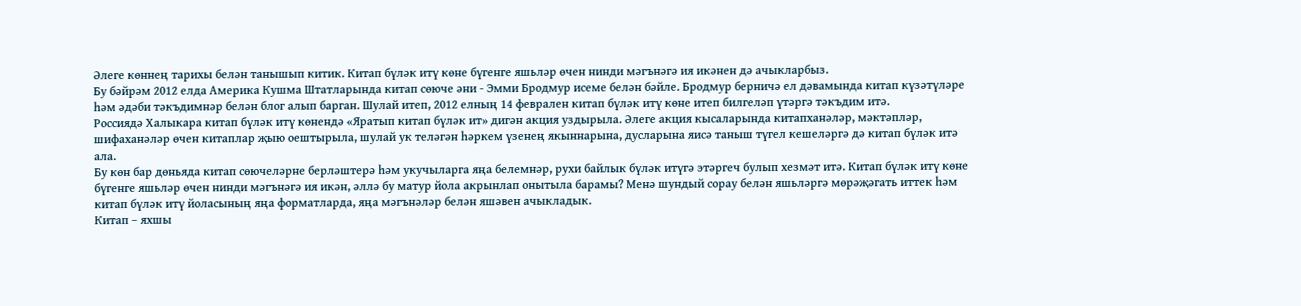Әлеге көннең тарихы белән танышып китик. Китап бүләк итү көне бүгенге яшьләр өчен нинди мәгънәгә ия икәнен дә ачыкларбыз.
Бу бәйрәм 2012 елда Америка Кушма Штатларында китап сөюче әни - Эмми Бродмур исеме белән бәйле. Бродмур берничә ел дәвамында китап күзәтүләре һәм әдәби тәкъдимнәр белән блог алып барган. Шулай итеп, 2012 елның 14 феврален китап бүләк итү көне итеп билгеләп үтәргә тәкъдим итә.
Россиядә Халыкара китап бүләк итү көнендә «Яратып китап бүләк ит» дигән акция уздырыла. Әлеге акция кысаларында китапханәләр, мәктәпләр, шифаханәләр өчен китаплар җыю оештырыла, шулай ук теләгән һәркем үзенең якыннарына, дусларына яисә таныш түгел кешеләргә дә китап бүләк итә ала.
Бу көн бар дөньяда китап сөючеләрне берләштерә һәм укучыларга яңа белемнәр, рухи байлык бүләк итүгә этәргеч булып хезмәт итә. Китап бүләк итү көне бүгенге яшьләр өчен нинди мәгънәгә ия икән, әллә бу матур йола акрынлап онытыла барамы? Менә шундый сорау белән яшьләргә мөрәҗәгать иттек һәм китап бүләк итү йоласының яңа форматларда, яңа мәгънәләр белән яшәвен ачыкладык.
Китап – яхшы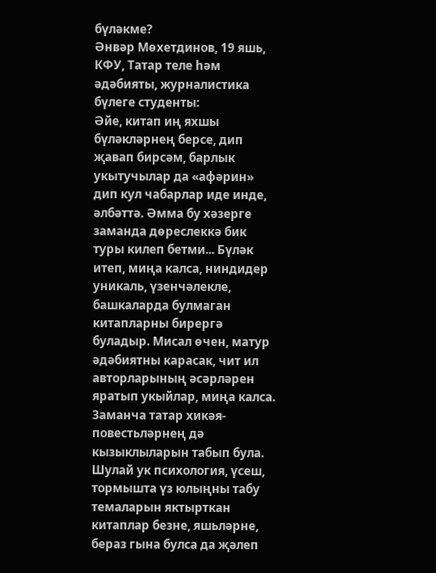бүләкме?
Әнвәр Мөхетдинов, 19 яшь,
КФУ, Татар теле һәм әдәбияты, журналистика бүлеге студенты:
Әйе, китап иң яхшы бүләкләрнең берсе, дип җавап бирсәм, барлык укытучылар да «афәрин» дип кул чабарлар иде инде, әлбәттә. Әмма бу хәзерге заманда дөреслеккә бик туры килеп бетми... Бүләк итеп, миңа калса, ниндидер уникаль, үзенчәлекле, башкаларда булмаган китапларны бирергә буладыр. Мисал өчен, матур әдәбиятны карасак, чит ил авторларының әсәрләрен яратып укыйлар, миңа калса. Заманча татар хикәя-повестьләрнең дә кызыклыларын табып була. Шулай ук психология, үсеш, тормышта үз юлыңны табу темаларын яктырткан китаплар безне, яшьләрне, бераз гына булса да җәлеп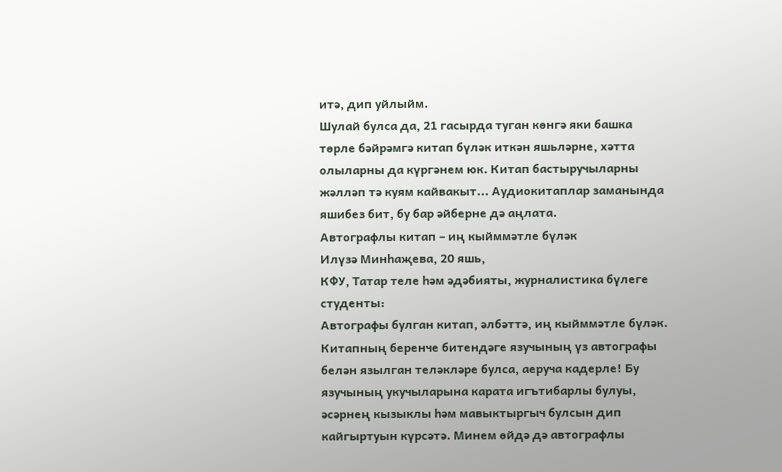итә, дип уйлыйм.
Шулай булса да, 21 гасырда туган көнгә яки башка төрле бәйрәмгә китап бүләк иткән яшьләрне, хәтта олыларны да күргәнем юк. Китап бастыручыларны жәлләп тә куям кайвакыт... Аудиокитаплар заманында яшибез бит, бу бар әйберне дә аңлата.
Автографлы китап – иң кыйммәтле бүләк
Илүзә Минһаҗева, 20 яшь,
КФУ, Татар теле һәм әдәбияты, журналистика бүлеге студенты:
Автографы булган китап, әлбәттә, иң кыйммәтле бүләк. Китапның беренче битендәге язучының үз автографы белән язылган теләкләре булса, аеруча кадерле! Бу язучының укучыларына карата игътибарлы булуы, әсәрнең кызыклы һәм мавыктыргыч булсын дип кайгыртуын күрсәтә. Минем өйдә дә автографлы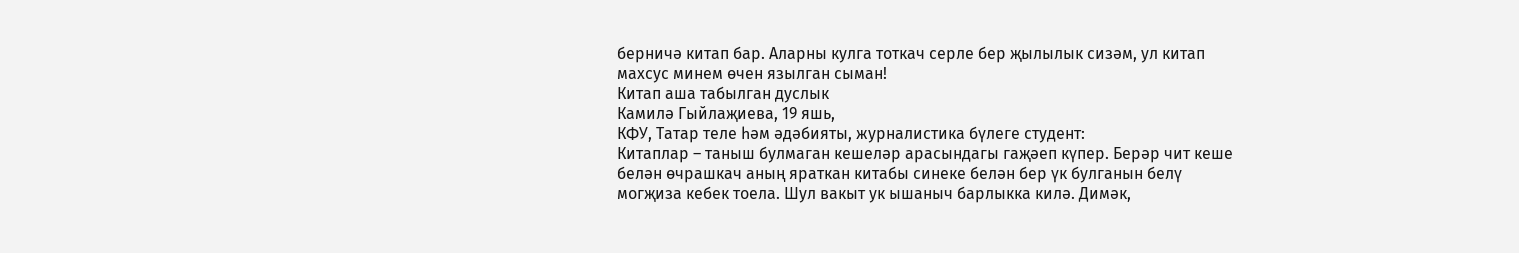берничә китап бар. Аларны кулга тоткач серле бер җылылык сизәм, ул китап махсус минем өчен язылган сыман!
Китап аша табылган дуслык
Камилә Гыйлаҗиева, 19 яшь,
КФУ, Татар теле һәм әдәбияты, журналистика бүлеге студент:
Китаплар – таныш булмаган кешеләр арасындагы гаҗәеп күпер. Берәр чит кеше белән өчрашкач аның яраткан китабы синеке белән бер үк булганын белү могҗиза кебек тоела. Шул вакыт ук ышаныч барлыкка килә. Димәк,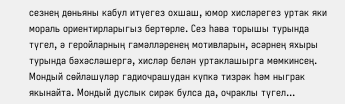сезнең дөньяны кабул итүегез охшаш, юмор хисләрегез уртак яки мораль ориентирларыгыз бертөрле. Сез һава торышы турында түгел, ә геройларның гамәлләренең мотивларын, әсәрнең яхыры турында бәхәсләшергә, хисләр белән уртаклашырга мөмкинсең. Мондый сөйләшүләр гадиочрашудан күпкә тизрәк һәм ныграк якынайта. Мондый дуслык сирәк булса да, очраклы түгел...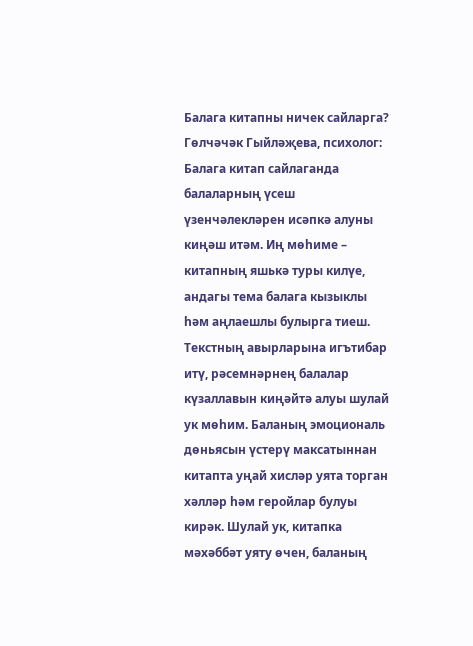Балага китапны ничек сайларга?
Гөлчәчәк Гыйләҗева, психолог:
Балага китап сайлаганда балаларның үсеш үзенчәлекләрен исәпкә алуны киңәш итәм. Иң мөһиме – китапның яшькә туры килүе, андагы тема балага кызыклы һәм аңлаешлы булырга тиеш. Текстның авырларына игътибар итү, рәсемнәрнең балалар күзаллавын киңәйтә алуы шулай ук мөһим. Баланың эмоциональ дөньясын үстерү максатыннан китапта уңай хисләр уята торган хәлләр һәм геройлар булуы кирәк. Шулай ук, китапка мәхәббәт уяту өчен, баланың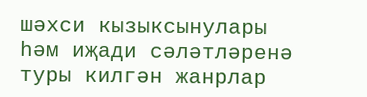шәхси кызыксынулары һәм иҗади сәләтләренә туры килгән жанрлар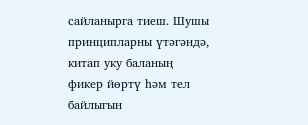сайланырга тиеш. Шушы принципларны үтәгәндә, китап уку баланың фикер йөртү һәм тел байлыгын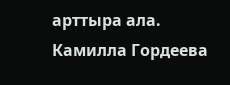арттыра ала.
Камилла Гордеева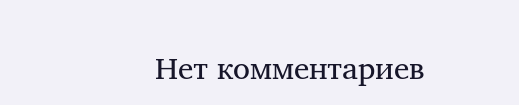Нет комментариев